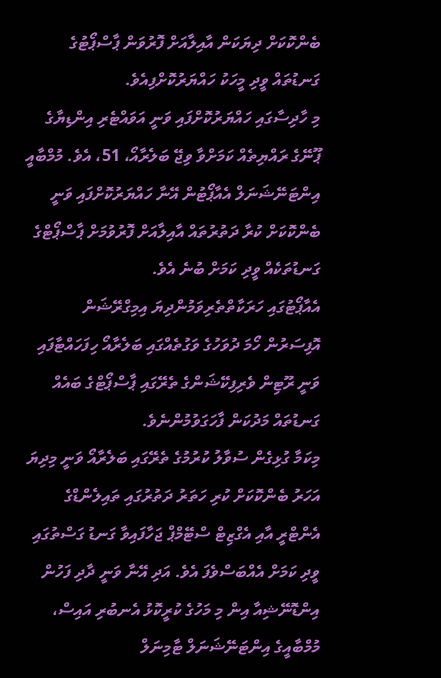ބެންކޮކަށް ދިޔަކަން އާއިލާއަށް ފޮރުވަން ޕާސްޕޯޓުގެ ގަނޑުތައް ވީދި މީހަކު ހައްޔަރުކޮށްފިއެވެ.
މި ހާދިސާގައި ހައްޔަރުކޮށްފައި ވަނީ އަވައްޓެރި އިންޑިޔާގެ ޕޫނޭގެ ރައްޔިތެއް ކަމަށްވާ ވިޖޭ ބަލެރާއޯ، 51، އެވެ. މުމްބާއީ އިންޓަނޭޝަނަލް އެއާޕޯޓުން އޭނާ ހައްޔަރުކޮށްފައި ވަނީ ބެންކޮކަށް ކުރާ ދަތުރުތައް އާއިލާއަށް ފޮރުވުމަށް ޕާސްޕޯޓްގެ ގަނޑުތަކެއް ވީދި ކަމަށް ބުނެ އެވެ.
އެއާޕޯޓުގައި ހަރަކާތްތެރިވަމުންދިޔަ އިމިގްރޭޝަން އޮފިސަރުން ހޯމަ ދުވަހުގެ ވަގުތެއްގައި ބަލެރާއޯ ހިފަހައްޓާފައި ވަނީ ރޫޓިން ވެރިފިކޭޝަންގެ ތެރޭގައި ޕާސްޕޯޓްގެ ބައެއް ގަނޑުތައް މަދުކަން ފާހަގަވުމުންނެވެ.
މިކަމާ ގުޅިގެން ސުވާލު ކުރުމުގެ ތެރޭގައި ބަލެރާއޯ ވަނީ މިދިޔަ އަހަރު ބެންކޮކަށް ކުރި ހަތަރު ދަތުރުގައި ތައިލެންޑްގެ އެންޓްރީ އާއި އެގްޒިޓް ސްޓޭމްޕް ޖަހާފައިވާ ގަނޑު ގަސްތުގައި ވީދި ކަމަށް އެއްބަސްވެފަ އެވެ. އަދި އޭނާ ވަނީ ދާދި ފަހުން އިންޑޮނޭޝިއާ އިން މި މަހުގެ ކުރީކޮޅު އެނބުރި އައިސް، މުމްބާއީގެ އިންޓަނޭޝަނަލް ޓާމިނަލް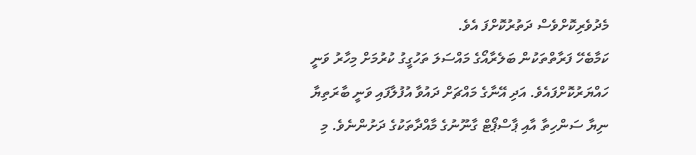މެދުވެރިކޮށްވެސް ދަތުރުކޮށްފަ އެވެ.
ކަމާބެހޭ ފަރާތްތަކުން ބަލެރާއޯގެ މައްސަލަ ތަހުގީގު ކުރުމަށް މިހާރު ވަނީ ހައްޔަރުކޮށްފައެވެ. އަދި އޭނާގެ މައްޗަށް ދައުވާ އުފުލާފައި ވަނީ ބާރަތިޔާ ނިޔާ ސަންހިތާ އާއި ޕާސްޕޯޓް ގާނޫނުގެ މާއްދާތަކުގެ ދަށުންނެވެ. މި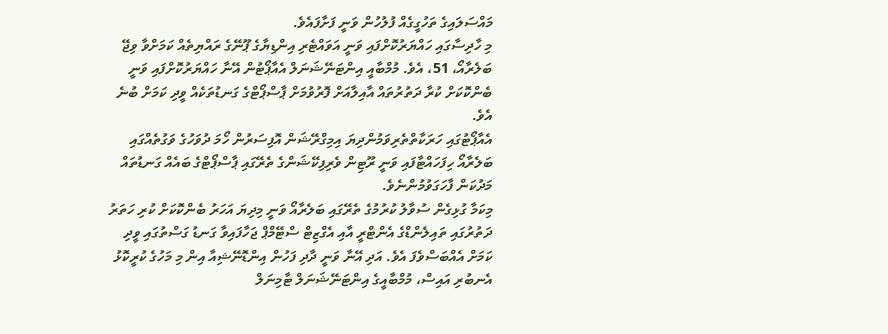މައްސަލައިގެ ތަހުގީގެއް ފުލުހުން ވަނީ ފަށާފައެވެ.
މި ހާދިސާގައި ހައްޔަރުކޮށްފައި ވަނީ އަވައްޓެރި އިންޑިޔާގެ ޕޫނޭގެ ރައްޔިތެއް ކަމަށްވާ ވިޖޭ ބަލެރާއޯ، 51، އެވެ. މުމްބާއީ އިންޓަނޭޝަނަލް އެއާޕޯޓުން އޭނާ ހައްޔަރުކޮށްފައި ވަނީ ބެންކޮކަށް ކުރާ ދަތުރުތައް އާއިލާއަށް ފޮރުވުމަށް ޕާސްޕޯޓްގެ ގަނޑުތަކެއް ވީދި ކަމަށް ބުނެ އެވެ.
އެއާޕޯޓުގައި ހަރަކާތްތެރިވަމުންދިޔަ އިމިގްރޭޝަން އޮފިސަރުން ހޯމަ ދުވަހުގެ ވަގުތެއްގައި ބަލެރާއޯ ހިފަހައްޓާފައި ވަނީ ރޫޓިން ވެރިފިކޭޝަންގެ ތެރޭގައި ޕާސްޕޯޓްގެ ބައެއް ގަނޑުތައް މަދުކަން ފާހަގަވުމުންނެވެ.
މިކަމާ ގުޅިގެން ސުވާލު ކުރުމުގެ ތެރޭގައި ބަލެރާއޯ ވަނީ މިދިޔަ އަހަރު ބެންކޮކަށް ކުރި ހަތަރު ދަތުރުގައި ތައިލެންޑްގެ އެންޓްރީ އާއި އެގްޒިޓް ސްޓޭމްޕް ޖަހާފައިވާ ގަނޑު ގަސްތުގައި ވީދި ކަމަށް އެއްބަސްވެފަ އެވެ. އަދި އޭނާ ވަނީ ދާދި ފަހުން އިންޑޮނޭޝިއާ އިން މި މަހުގެ ކުރީކޮޅު އެނބުރި އައިސް، މުމްބާއީގެ އިންޓަނޭޝަނަލް ޓާމިނަލް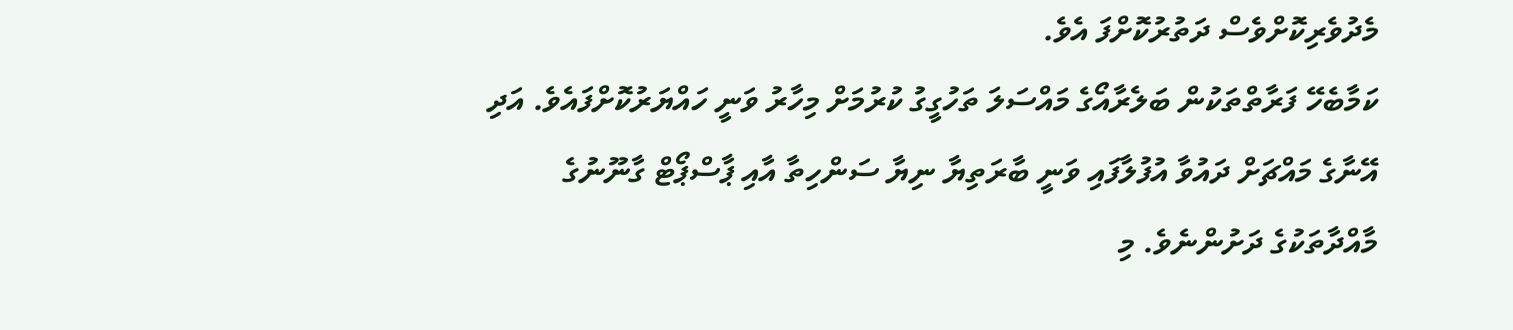މެދުވެރިކޮށްވެސް ދަތުރުކޮށްފަ އެވެ.
ކަމާބެހޭ ފަރާތްތަކުން ބަލެރާއޯގެ މައްސަލަ ތަހުގީގު ކުރުމަށް މިހާރު ވަނީ ހައްޔަރުކޮށްފައެވެ. އަދި އޭނާގެ މައްޗަށް ދައުވާ އުފުލާފައި ވަނީ ބާރަތިޔާ ނިޔާ ސަންހިތާ އާއި ޕާސްޕޯޓް ގާނޫނުގެ މާއްދާތަކުގެ ދަށުންނެވެ. މި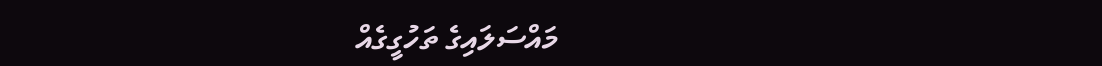މައްސަލައިގެ ތަހުގީގެއް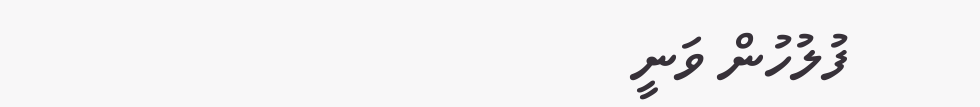ފުލުހުން ވަނީ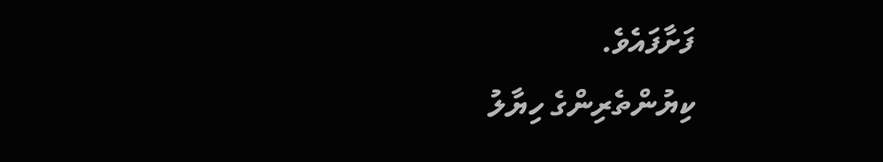ފަށާފައެވެ.
ކިޔުންތެރިންގެ ހިޔާލު